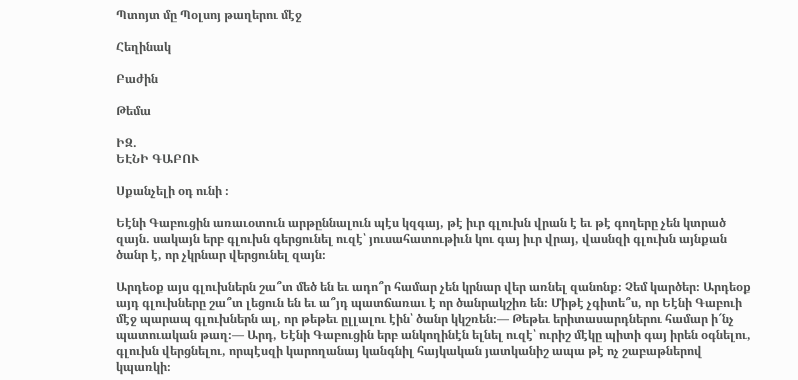Պտոյտ մը Պօլսոյ թաղերու մէջ

Հեղինակ

Բաժին

Թեմա

ԻԶ.
ԵԷՆԻ ԳԱԲՈՒ

Սքանչելի օդ ունի ։

Եէնի Գաբուցին առաւօտուն արթըննալուն պէս կզգայ, թէ իւր գլուխն վրան է եւ թէ գողերը չեն կտրած զայն. սակայն երբ գլուխն գերցունել ուզէ՝ յուսահատութիւն կու գայ իւր վրայ, վասնզի գլուխն այնքան ծանր է, որ չկրնար վերցունել զայն։

Արդեօք այս գլուխներն շա՞տ մեծ են եւ ադո՞ր համար չեն կրնար վեր առնել զանոնք։ Չեմ կարծեր։ Արդեօք այդ գլուխները շա՞տ լեցուն են եւ ա՞յդ պատճառաւ է որ ծանրակշիռ են։ Միթէ չգիտե՞ս, որ Եէնի Գաբուի մէջ պարապ գլուխներն ալ, որ թեթեւ ըլլալու էին՝ ծանր կկշռեն։— Թեթեւ երիտասարդներու համար ի՜նչ պատուական թաղ։— Արդ, Եէնի Գաբուցին երբ անկողինէն ելնել ուզէ՝ ուրիշ մէկը պիտի գայ իրեն օգնելու, գլուխն վերցնելու, որպէսզի կարողանայ կանգնիլ հայկական յատկանիշ ապա թէ ոչ շաբաթներով կպառկի։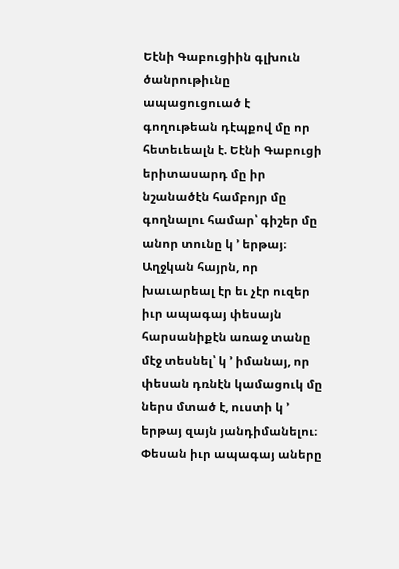Եէնի Գաբուցիին գլխուն ծանրութիւնը ապացուցուած է գողութեան դէպքով մը որ հետեւեալն է. Եէնի Գաբուցի երիտասարդ մը իր նշանածէն համբոյր մը գողնալու համար՝ գիշեր մը անոր տունը կ ՚ երթայ։ Աղջկան հայրն, որ խաւարեալ էր եւ չէր ուզեր իւր ապագայ փեսայն հարսանիքէն առաջ տանը մէջ տեսնել՝ կ ՚ իմանայ, որ փեսան դռնէն կամացուկ մը ներս մտած է, ուստի կ ՚ երթայ զայն յանդիմանելու։ Փեսան իւր ապագայ աները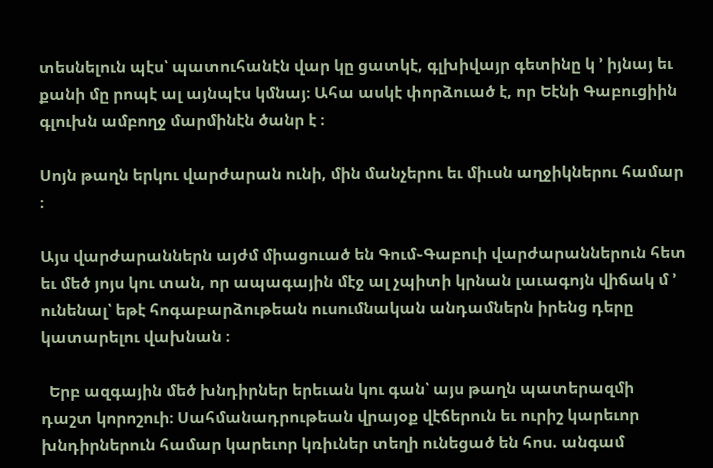տեսնելուն պէս՝ պատուհանէն վար կը ցատկէ, գլխիվայր գետինը կ ՚ իյնայ եւ քանի մը րոպէ ալ այնպէս կմնայ։ Ահա ասկէ փորձուած է, որ Եէնի Գաբուցիին գլուխն ամբողջ մարմինէն ծանր է ։

Սոյն թաղն երկու վարժարան ունի, մին մանչերու եւ միւսն աղջիկներու համար ։

Այս վարժարաններն այժմ միացուած են Գում֊Գաբուի վարժարաններուն հետ եւ մեծ յոյս կու տան, որ ապագային մէջ ալ չպիտի կրնան լաւագոյն վիճակ մ ՚ ունենալ՝ եթէ հոգաբարձութեան ուսումնական անդամներն իրենց դերը կատարելու վախնան ։

  Երբ ազգային մեծ խնդիրներ երեւան կու գան՝ այս թաղն պատերազմի դաշտ կորոշուի։ Սահմանադրութեան վրայօք վէճերուն եւ ուրիշ կարեւոր խնդիրներուն համար կարեւոր կռիւներ տեղի ունեցած են հոս. անգամ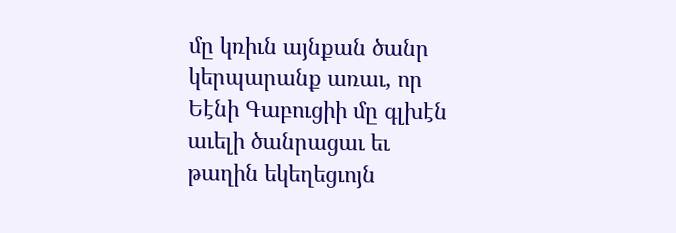մը կռիւն այնքան ծանր կերպարանք առաւ, որ Եէնի Գաբուցիի մը գլխէն աւելի ծանրացաւ եւ թաղին եկեղեցւոյն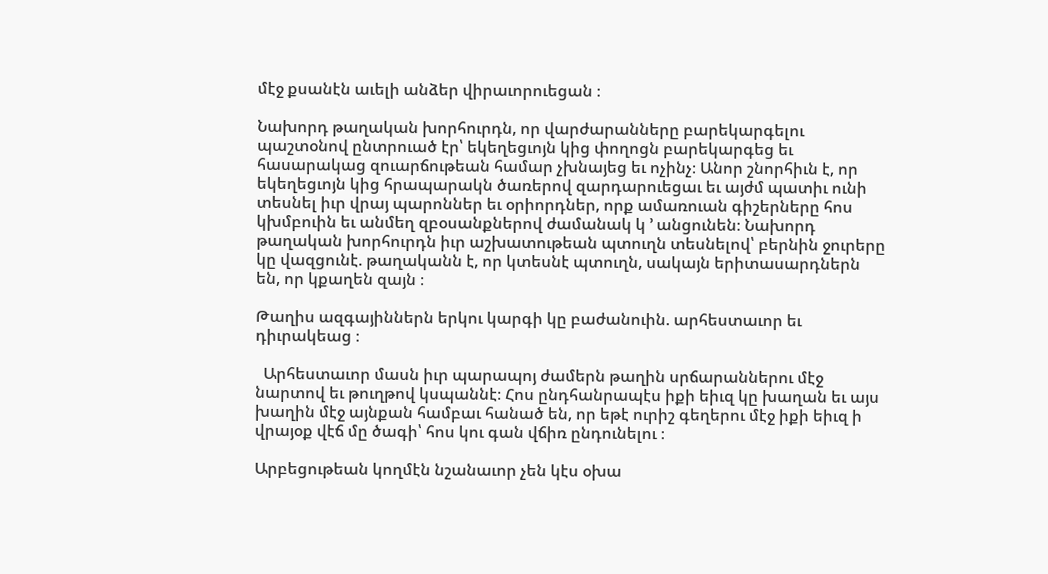մէջ քսանէն աւելի անձեր վիրաւորուեցան ։

Նախորդ թաղական խորհուրդն, որ վարժարանները բարեկարգելու պաշտօնով ընտրուած էր՝ եկեղեցւոյն կից փողոցն բարեկարգեց եւ հասարակաց զուարճութեան համար չխնայեց եւ ոչինչ։ Անոր շնորհիւն է, որ եկեղեցւոյն կից հրապարակն ծառերով զարդարուեցաւ եւ այժմ պատիւ ունի տեսնել իւր վրայ պարոններ եւ օրիորդներ, որք ամառուան գիշերները հոս կխմբուին եւ անմեղ զբօսանքներով ժամանակ կ ՚ անցունեն։ Նախորդ թաղական խորհուրդն իւր աշխատութեան պտուղն տեսնելով՝ բերնին ջուրերը կը վազցունէ. թաղականն է, որ կտեսնէ պտուղն, սակայն երիտասարդներն են, որ կքաղեն զայն ։

Թաղիս ազգայիններն երկու կարգի կը բաժանուին. արհեստաւոր եւ դիւրակեաց ։

  Արհեստաւոր մասն իւր պարապոյ ժամերն թաղին սրճարաններու մէջ նարտով եւ թուղթով կսպաննէ։ Հոս ընդհանրապէս իքի եիւզ կը խաղան եւ այս խաղին մէջ այնքան համբաւ հանած են, որ եթէ ուրիշ գեղերու մէջ իքի եիւզ ի վրայօք վէճ մը ծագի՝ հոս կու գան վճիռ ընդունելու ։

Արբեցութեան կողմէն նշանաւոր չեն կէս օխա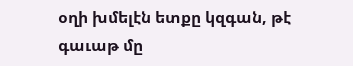օղի խմելէն ետքը կզգան, թէ գաւաթ մը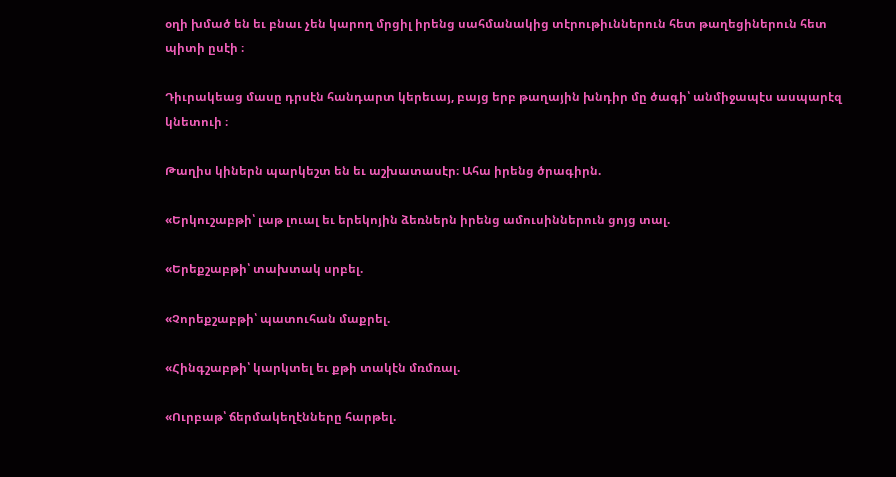օղի խմած են եւ բնաւ չեն կարող մրցիլ իրենց սահմանակից տէրութիւններուն հետ թաղեցիներուն հետ պիտի ըսէի ։

Դիւրակեաց մասը դրսէն հանդարտ կերեւայ, բայց երբ թաղային խնդիր մը ծագի՝ անմիջապէս ասպարէզ կնետուի ։

Թաղիս կիներն պարկեշտ են եւ աշխատասէր։ Ահա իրենց ծրագիրն.

«Երկուշաբթի՝ լաթ լուալ եւ երեկոյին ձեռներն իրենց ամուսիններուն ցոյց տալ.

«Երեքշաբթի՝ տախտակ սրբել.

«Չորեքշաբթի՝ պատուհան մաքրել.

«Հինգշաբթի՝ կարկտել եւ քթի տակէն մռմռալ.

«Ուրբաթ՝ ճերմակեղէնները հարթել.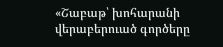«Շաբաթ՝ խոհարանի վերաբերուած գործերը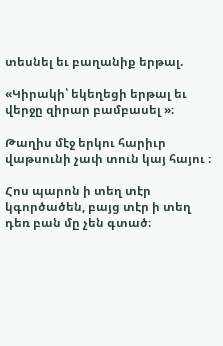տեսնել եւ բաղանիք երթալ.

«Կիրակի՝ եկեղեցի երթալ եւ վերջը զիրար բամբասել »։

Թաղիս մէջ երկու հարիւր վաթսունի չափ տուն կայ հայու ։

Հոս պարոն ի տեղ տէր կգործածեն, բայց տէր ի տեղ դեռ բան մը չեն գտած։